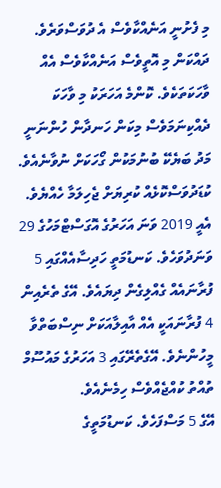މި ފެށުނީ އަނެއްކާވެސް އެ ދުވަސްވަރެވެ. ދައްކަން މި އޮތީވެސް އަނެއްކާވެސް އެއް ވާހަކަތަކެވެ. ކޮންމެ އަހަރަކު މި ވާހަކަ ދެއްކިނަމަވެސް މިކަން ހަނދާން ހުންނަނީ މަދު ބަޔެކޭ ބުނުމަކުން ގޯހަކަށް ނުވާނެއެވެ.
ކުޑަދުވަސްކޮޅެއް ކުރިޔަށް ޖެހިލަމާ ހެއްޔެވެ. އެއީ 2019 ވަނަ އަހަރުގެ އޮގަސްޓްމަހުގެ 29 ވަނަދުވަހެވެ. ކަނޑުމަތީ ހަދިސާއެއްގައި 5 ފުރާނައެއް ގެއްލިގެން ދިޔައެވެ. އޭގެ ތެރެއިން 4 ފުރާނައަކީ އެއް އާއިލާއަކަށް ނިސްބަތްވާ މީހުންނެވެ. އޭގެތެރޭގައި 3 އަހަރުގެ މައުސޫމް ތުއްތު ކުއްޖެއްވެސް ހިމެނެއެވެ.
އޭގެ 5 މަސްފަހެވެ. ކަނޑުމަތީގެ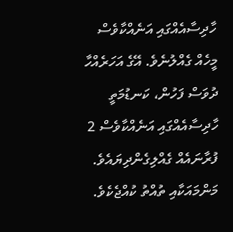ހާދިސާއެއްގައި އަނެއްކާވެސް މީހެއް ގެއްލުނެވެ. އޭގެ އަހަރެއްހާ ދުވަސް ފަހުން، ކަނޑުމަތީ ހާދިސާއެއްގައި އަނެއްކާވެސް 2 ފުރާނައެއް ގެއްލިގެންދިޔައެވެ. މަންމައަކާއި ތުއްތު ކުއްޖެކެވެ.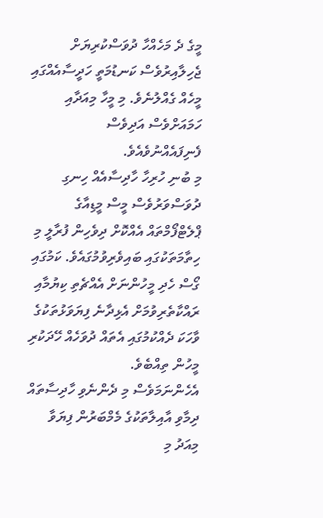މީގެ ދެ މަހެއްހާ ދުވަސްކުރިޔަށް ޖެހިލާއިރުވެސް ކަނޑުމަތީ ހަދީސާއެއްގައި މީހެއް ގެއްލުނެވެ. މި މީހާ މިއަދާއި ހަމައަށްވެސް އަދިވެސް ފެނިފައެއްނުވެއެވެ.
މި ބުނި ހުރިހާ ހާދިސާއެއް ހިނގި ދުވަސްވަރުވެސް މީސް މީޑިއާގެ ޕްލެޓްފޯމްތައް އެއްކޮށް ދިވެހިން ފުރާލީ މި ހިތާމަތަކުގައި ބައިވެރިވުމުގައެވެ. ކަމުގައި ގޯސް ހެދި މީހުންނަށް އެއްޗެތި ކިޔުމާއި ރައްކާތެރިވުމަށް އެޅިދާނެ ފިޔަވަޅުތަކުގެ ވާހަކަ ދެއްކުމުގައި އެތައް ދުވަހެއް ހޭދަކުރި މީހުން ތިއްބެވެ.
އެހެންނަމަވެސް މި ދެންނެވި ހާދިސާތައް ދިމާވި އާއިލާތަކުގެ މެމްބަރުން ފިޔަވާ މިއަދު މި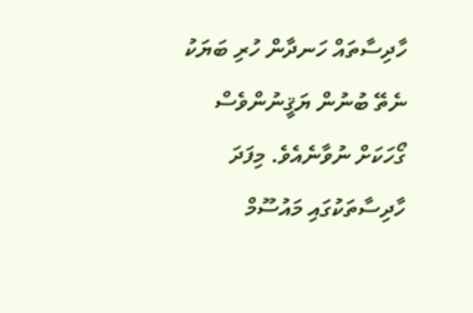ހާދިސާތައް ހަނދާން ހުރި ބަޔަކު ނެތޭ ބުނުން ޔަޤީނުންވެސް ގޯހަކަށް ނުވާނެއެވެ. މިފަދަ ހާދިސާތަކުގައި މައުސޫމް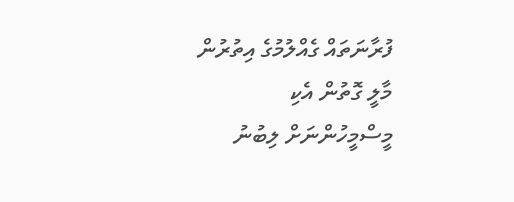ފުރާނަތައް ގެއްލުމުގެ އިތުރުން މާލީ ގޮތުން އެކި މީސްމީހުންނަށް ލިބުނު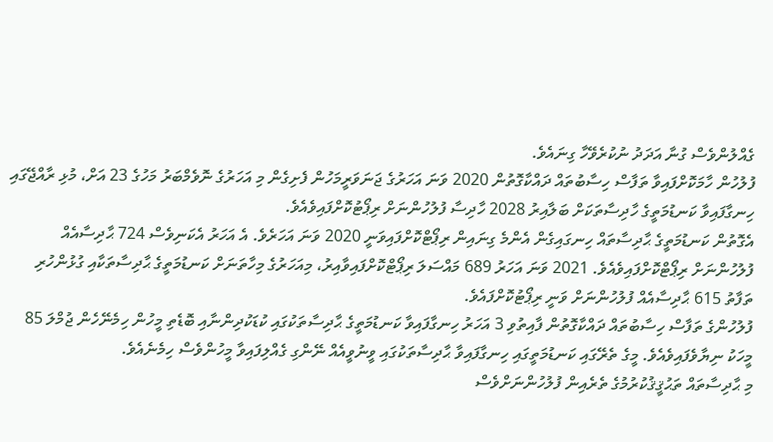ގެއްލުންވެސް ގުނާ އަދަދު ނުކުރެވޭހާ ގިނައެވެ.
ފުލުހުން ހާމަކޮށްފައިވާ ތަފާސް ހިސާބުތައް ދައްކާގޮތުން 2020 ވަނަ އަހަރުގެ ޖަނަވަރީމަހުން ފެށިގެން މި އަހަރުގެ ނޮވެމްބަރު މަހުގެ 23 އަށް، މުޅި ރާއްޖޭގައި ހިނގާފައިވާ ކަނޑުމަތީގެ ހާދިސާތަކަށް ބަލާއިރު 2028 ހާދިސާ ފުލުހުންނަށް ރިޕޯޓުކޮށްފައިވެއެވެ.
އެގޮތުން ކަނޑުމަތީގެ ޙާދިސާތައް ހިނގައިގެން އެންމެ ގިނައިން ރިޕޯޓްކޮށްފައިވަނީ 2020 ވަނަ އަހަރެވެ. އެ އަހަރު އެކަނިވެސް 724 ޙާދިސާއެއް ފުލުހުންނަށް ރިޕޯޓްކޮށްފައިވެއެވެ. 2021 ވަނަ އަހަރު 689 މައްސަލަ ރިޕޯޓްކޮށްފައިވާއިރު، މިއަހަރުގެ މިހާތަނަށް ކަނޑުމަތީގެ ޙާދިސާތަކާއި ގުޅުންހުރި ތަފާތު 615 ޙާދިސާއެއް ފުލުހުންނަށް ވަނީ ރިޕޯޓުކޮށްފައެވެ.
ފުލުހުންގެ ތަފާސް ހިސާބުތައް ދައްކާގޮތުން ފާއިތުވި 3 އަހަރު ހިނގާފައިވާ ކަނޑުމަތީގެ ޙާދިސާތަކުގައި ކުޑަކުދިންނާއި ބޮޑެތި މީހުން ހިމެނޭހެން ޖުމްލަ 85 މީހަކު ނިޔާވެފައިވެއެވެ. މީގެ ތެރޭގައި ކަނޑުމަތީގައި ހިނގާފައިވާ ޙާދިސާތަކުގައި ވީނުވީއެއް ނޭންގި ގެއްލިފައިވާ މީހުންވެސް ހިމެނެއެވެ.
މި ޙާދިސާތައް ތަޙުޤީޤުކުރުމުގެ ތެރެއިން ފުލުހުންނަށްވެސް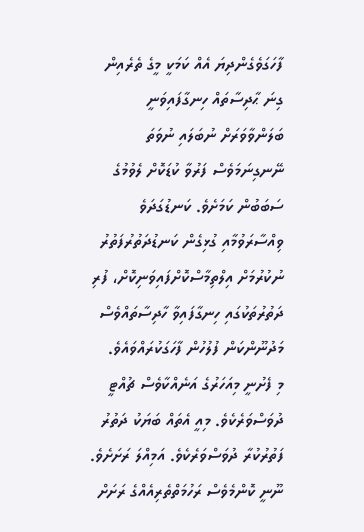ފާހަގަވެގެންދިޔަ އެއް ކަމަކީ މީގެ ތެރެއިން ގިނަ ޙާދިސާތައް ހިނގާފައިވަނީ ބަލަންވާވަރަށް ނުބަލައި ނުވަތަ ނޭނގިނަމަވެސް ފަރުވާ ކުޑަކޮށް ލެވުމުގެ ސަބަބުން ކަމަށެވެ. ކަނޑުގަދަވެ ވިއްސާރަވުމާއި ގުޅިގެން ކަނޑުދަތުރުފަތުރު ނުކުރުމަށް އިލްތިމާސްކޮށްފައިވަނިކޮށް، ފުރި ދަތުރުތަކުގައި ހިނގާފައިވާ ހާދިސާތައްވެސް މަދުނޫންކަން ފުލުހުން ފާހަގަކުރައްވައެވެ.
މި ފެށުނީ މިއަހަރުގެ އަނެއްކާވެސް ޗުއްޓީ ދުވަސްވަރެކެވެ. މިއީ އެތައް ބަޔަކު ދަތުރު ފަތުރުކުރާ ދުވަސްވަރެކެވެ. އަމިއްލަ ރަށަށެވެ. ނޫނީ ކޮންމެވެސް ރަހުމަތްތެރިއެއްގެ ރަށަށް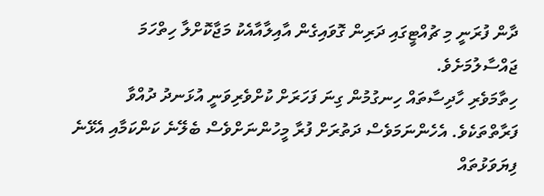ދާން ފުރަނީ މި ޗުއްޓީގައި ދަރިން ގޮވައިގެން އާއިލާއާއެކު މަޖާކޮށްލާ ހިތްހަމަ ޖައްސާލުމަށެވެ.
ހިތާމަވެރި ހާދިސާތައް ހިނގުމުން ގިނަ ފަހަރަށް ކުށްވެރިވަނީ އުޅަނދު ދުއްވާ ފަރާތްތަކެވެ. އެހެންނަމަވެސް ދަތުރަށް ފުރާ މީހުންނަށްވެސް ބެލޭނެ ކަންކަމާއި އެޅޭނެ ފިޔަވަޅުތައް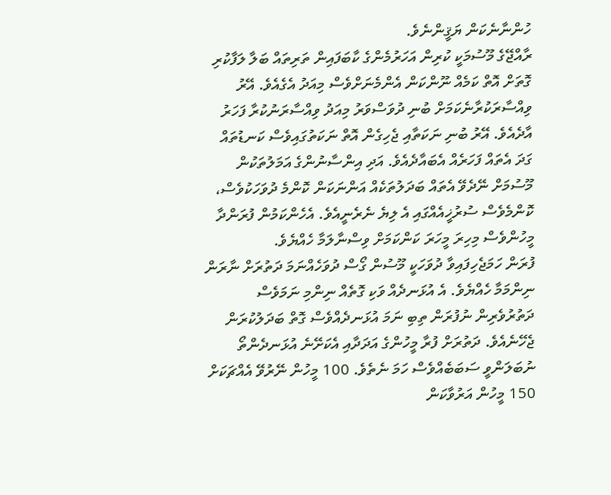ހުންނާނެކަން ޔަޤީންނެވެ.
ރާއްޖޭގެ މޫސުމަކީ ކުރިން އަހަރުމެންގެ ކާބަފައިން ތަރިތައް ބަލާ ލަފާކުރި ގޮތަށް އޮތް ކަމެއް ނޫންކަން އެންމެނަށްވެސް މިއަދު އެގެއެވެ. އޭރު ވިއްސާރަކުރާނެކަމަށް ބުނި ދުވަސްވަރު މިއަދު ވިއްސާރަނުކުރާ ފަހަރު އާދެއެވެ. އޭރު ބުނި ނަކަތާއި ޖެހިގެން އޮތް ނަކަތުގައިވެސް ކަނޑުތައް ގަދަ އެތައް ފަހަރެއް އެބައާދެއެވެ. އަދި އިންސާނުންގެ އަމަލުތަކުން މޫސުމަށް ނޭދެވޭ އެތައް ބަދަލުތަކެއް އަންނަކަން ކޮންމެ ދުވަހަކުވެސް، ކޮންމެވެސް ސުރުޚީއެއްގައި އެ ލިޔެ ނެރެނީއެވެ. އެހެންކަމުން ފުރަންދާ މީހުންވެސް މިހިރަ މީހަރަ ކަންކަމަށް ވިސްނާލަމާ ހެއްޔެވެ.
ފުރަން ހަމަޖެހިފައިވާ ދުވަހަކީ މޫސުން ގޯސް ދުވަހެއްނަމަ ދަތުރަށް ނާރަން ނިންމަމާ ހެއްޔެވެ. އެ އުޅަނދެއް ވަކި ގޮތެއް ނިންމި ނަމަވެސް ދަތުރުވެރިން ނުފުރަން ތިބި ނަމަ އުޅަނދެއްވެސް ގޮތް ބަދަލުކުރަން ޖެހޭނެއެވެ. ދަތުރަށް ފުރާ މީހުންގެ އަދަދާއި އެކަށޭނެ އުޅަނދެންތޯ ނުބަލަންވީ ސަބަބެއްވެސް ހަމަ ނެތެވެ. 100 މީހުން ނޭރުވޭ އެއްޗަކަށް 150 މީހުން އަރުވާކަން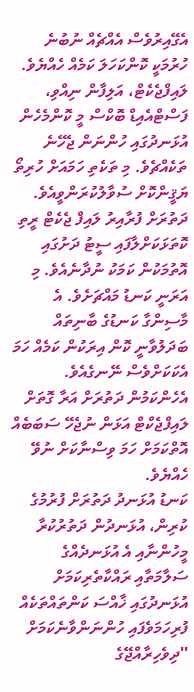އެގޭއިރުވެސް އެއްޗެއް ނުބުނެ ހުރުމަކީ ކޮންކަހަލަ ކަމެއް ހެއްޔެވެ.
ލައިފްޖެކެޓް، އަލިފާން ނިއްވި، ފަސްޓްއެއިޑް ބޮކްސް މީ ކޮންމެހެން އުޅަނދުގައި ހުންނަން ޖެހޭނެ ތަކެއްޗެވެ. މި ތަކެތި ހަމައަށް ހުރިތޯ ޔަޤީންކޮށް ސުވާލުކުރަންވީއެވެ. ދަތުރަށް ފުރާއިރު ލައިފް ޖެކެޓް ރީތި ކޮތަޅަކަށްލާފައި ސީޓު ދަށުގައި އޮތުމަކުން ކަމަކު ނުދާނެއެވެ. މި އަރަނީ ކަނޑު މައްޗަށެވެ. އެ މާސިންގާ ކަނޑުގެ ބާނިތައް ބަދަލުވާނީ ކޮން އިރަކުން ކަމެއް ހަމަ އެކަކަށްވެސް ނޭނގެއެވެ. އެހެންކަމުން ދަތުރަށް އަރާ ގޮތަށް ލައިފްޖެކްޓް އަޅަން ނުޖެހޭ ސަބަބެއް އޮތްކަމަށް ހަމަ ވިސްނާކަށް ނުވޭ ހެއްޔެވެ.
ކަނޑު އުޅަނދު ދަތުރަށް ފުރުމުގެ ކުރިން، އުޅަނދުން ދަތުރުކުރާ މީހުންނާއި އެ އުޅަނދެއްގެ ސަލާމަތާއި ރައްކާތެރިކަމަށް އުޅަނދުގައި ޚާއްސަ ކަންތައްތަކެއް ފުރިހަމަވެފައި ހުންނަންވާނެކަމަށް ''ދިވެހިރާއްޖޭގެ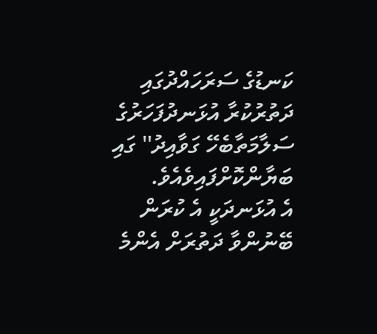ކަނޑުގެ ސަރަހައްދުގައި ދަތުރުކުރާ އުޅަނދުފަހަރުގެ ސަލާމަތާބެހޭ ގަވާއިދު'' ގައި ބަޔާންކޮށްފައިވެއެވެ.
އެ އުޅަނދަކީ އެ ކުރަން ބޭނުންވާ ދަތުރަށް އެންމެ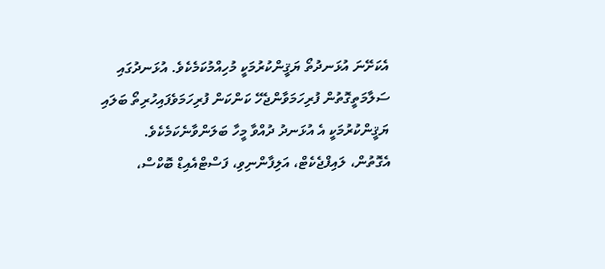އެކަށޭނަ އުޅަނދުތޯ ޔަޤީންކުރުމަކީ މުހިއްމުކަމެކެވެ. އުޅަނދުގައި ސަލާމަތީގޮތުން ފުރިހަމަވާންޖެހޭ ކަންކަން ފުރިހަމަވެފައިހުރިތޯ ބަލައި ޔަޤީންކުރުމަކީ އެ އުޅަނދު ދުއްވާ މީހާ ބަލަންވާނެކަމެކެވެ.
އެގޮތުން، ލައިފްޖެކެޓް، އަލިފާންނިވި، ފަސްޓްއެއިޑް ބޮކްސް،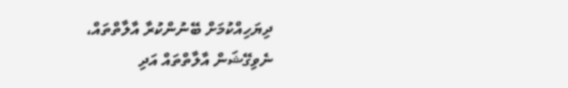ދިޔަހިއްކުމަށް ބޭނުންކުރާ އާލާތްތައް، ނެވިގޭޝަން އާލާތްތައް އަދި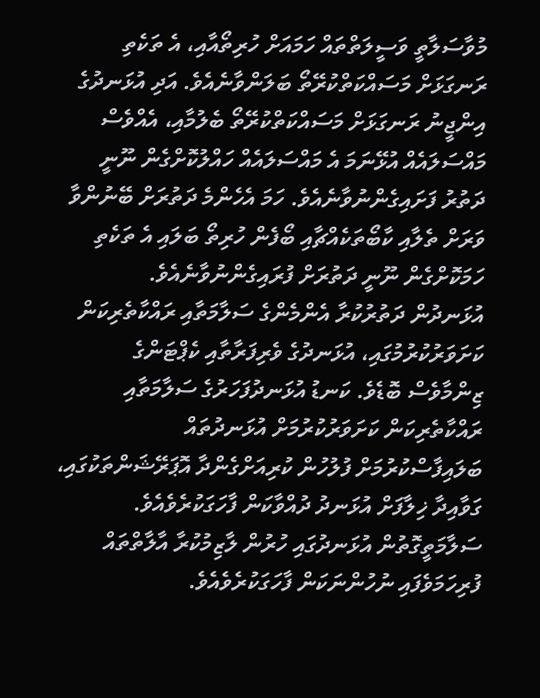މުވާސަލާތީ ވަސީލަތްތައް ހަމައަށް ހުރިތޯއާއި، އެ ތަކެތި ރަނގަޅަށް މަސައްކަތްކުރޭތޯ ބަލަންވާނެއެވެ. އަދި އުޅަނދުގެ އިންޖީނު ރަނގަޅަށް މަސައްކަތްކުރޭތޯ ބެލުމާއި، އެއްވެސް މައްސަލައެއް އުޅޭނަމަ އެ މައްސަލައެއް ހައްލުކޮށްގެން ނޫނީ ދަތުރު ފަށައިގެންނުވާނެއެވެ. ހަމަ އެހެންމެ ދަތުރަށް ބޭނުންވާ ވަރަށް ތެލާއި ކާބޯތަކެއްޗާއި ބޯފެން ހުރިތޯ ބަލައި އެ ތަކެތި ހަމަކޮށްގެން ނޫނީ ދަތުރަށް ފުރައިގެންނުވާނެއެވެ.
އުޅަނދުން ދަތުރުކުރާ އެންމެންގެ ސަލާމަތާއި ރައްކާތެރިކަން ކަށަވަރުކުރުމުގައި، އުޅަނދުގެ ވެރިފަރާތާއި ކެޕްޓަންގެ ޒިންމާވެސް ބޮޑެވެ. ކަނޑު އުޅަނދުފަހަރުގެ ސަލާމަތާއި ރައްކާތެރިކަން ކަށަވަރުކުރުމަށް އުޅަނދުތައް ބަލައިފާސްކުރުމަށް ފުލުހުން ކުރިއަށްގެންދާ އޮޕަރޭޝަންތަކުގައި، ގަވާއިދާ ޚިލާފަށް އުޅަނދު ދުއްވާކަން ފާހަގަކުރެވެއެވެ.
ސަލާމަތީގޮތުން އުޅަނދުގައި ހުރުން ލާޒިމުކުރާ އާލާތްތައް ފުރިހަމަވެފައި ނުހުންނަކަން ފާހަގަކުރެވެއެވެ.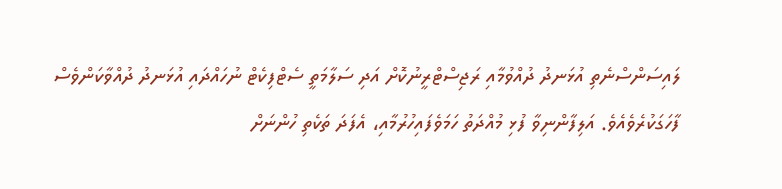ލައިސަންސްނެތި އުޅަނދު ދުއްވުމާއި ރަޖިސްޓްރީނުކޮށް އަދި ސަލާމަތީ ސެޓްފިކެޓް ނުހައްދައި އުޅަނދު ދުއްވާކަންވެސް ފާހަގަކުރެވެއެވެ. އަލިފާންނިވާ ފުޅި މުއްދަތު ހަމަވެފައިހުރުމާއި، އެފަދަ ތަކެތި ހުންނަށް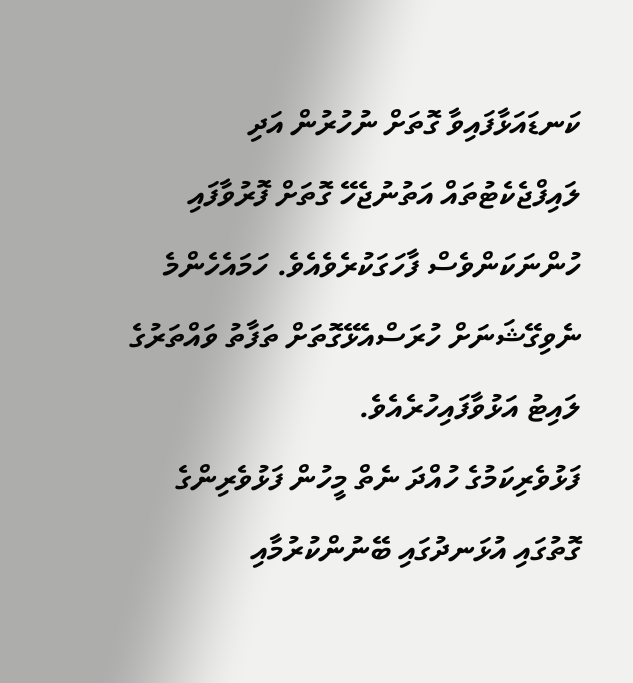ކަނޑައަޅާފައިވާ ގޮތަށް ނުހުރުން އަދި ލައިފްޖެކެޓުތައް އަތުނުޖެހޭ ގޮތަށް ފޮރުވާފައި ހުންނަކަންވެސް ފާހަގަކުރެވެއެވެ. ހަމައެހެންމެ ނެވިގޭޝަނަށް ހުރަސްއެޅޭގޮތަށް ތަފާތު ވައްތަރުގެ ލައިޓު އަޅުވާފައިހުރެއެވެ.
ފަޅުވެރިކަމުގެ ހުއްދަ ނެތް މީހުން ފަޅުވެރިންގެ ގޮތުގައި އުޅަނދުގައި ބޭނުންކުރުމާއި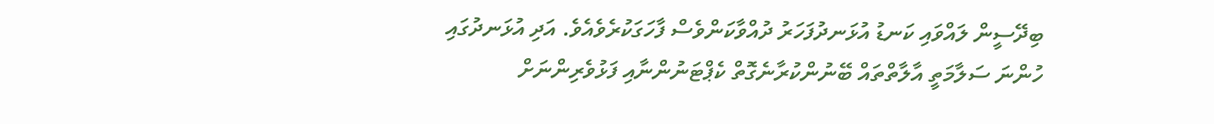ބިދޭސީން ލައްވައި ކަނޑު އުޅަނދުފަހަރު ދުއްވާކަންވެސް ފާހަގަކުރެވެއެވެ. އަދި އުޅަނދުގައި ހުންނަ ސަލާމަތީ އާލާތްތައް ބޭނުންކުރާނެގޮތް ކެޕްޓަނުންނާއި ފަޅުވެރިންނަށް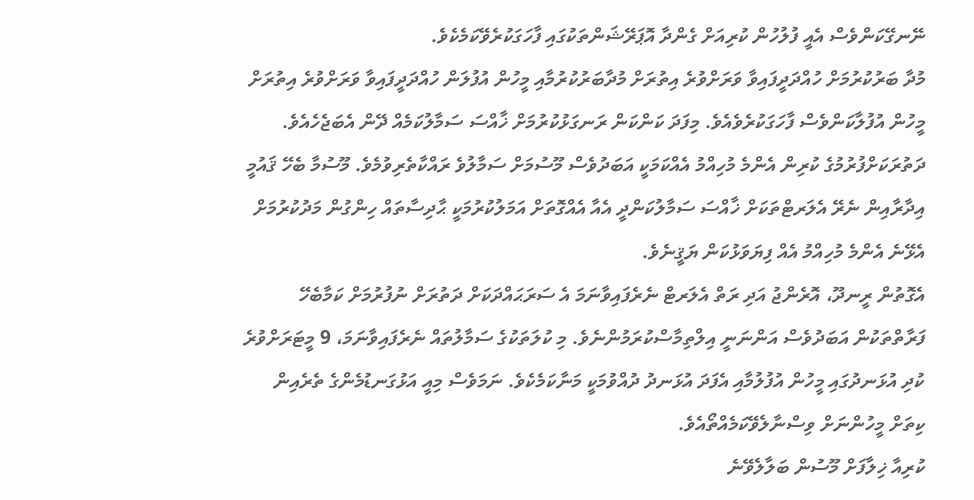ނޭނގޭކަންވެސް އެއީ ފުލުހުން ކުރިއަށް ގެންދާ އޮޕަރޭޝަންތަކުގައި ފާހަގަކުރެވޭކަމެކެވެ.
މުދާ ބަރުކުރުމަށް ހުއްދަދީފައިވާ ވަރަށްވުރެ އިތުރަށް މުދާބަރުކުރުމާއި މީހުން އުފުލަން ހުއްދަދީފައިވާ ވަރަށްވުރެ އިތުރަށް މީހުން އުފުލާކަންވެސް ފާހަގަކުރެވެއެވެ. މިފަދަ ކަންކަން ރަނގަޅުކުރުމަށް ޚާއްސަ ސަމާލުކަމެއް ދޭން އެބަޖެހެއެވެ.
ދަތުރަކަށްފުރުމުގެ ކުރިން އެންމެ މުހިއްމު އެއްކަމަކީ އަބަދުވެސް މޫސުމަށް ސަމާލުވެ ރައްކާތެރިވުމެވެ. މޫސުމާ ބެހޭ ޤައުމީ އިދާރާއިން ނެރޭ އެލަރޓްތަކަށް ޚާއްސަ ސަމާލުކަންދީ އެއާ އެއްގޮތަށް އަމަލުކުރުމަކީ ޙާދިސާތައް ހިންގުން މަދުކުރުމަށް އެޅޭނެ އެންމެ މުހިއްމު އެއް ފިޔަވަޅުކަން ޔަޤީނެވެ.
އެގޮތުން ރީނދޫ، އޮރެންޖު އަދި ރަތް އެލަރޓް ނެރެފައިވާނަމަ އެ ސަރަޙައްދަކަށް ދަތުރަށް ނުފުރުމަށް ކަމާބެހޭ ފަރާތްތަކުން އަބަދުވެސް އަންނަނީ އިލްތިމާސްކުރަމުންނެވެ. މި ކުލަތަކުގެ ސަމާލުތައް ނެރެފައިވާނަމަ، 9 މީޓަރަށްވުރެ ކުދި އުޅަނދުގައި މީހުން އުފުލުމާއި އެފަދަ އުޅަނދު ދުއްވުމަކީ މަނާކަމެކެވެ. ނަމަވެސް މިއީ އަޅުގަނޑުމެންގެ ތެރެއިން ކިތަށް މީހުންނަށް ވިސްނާލެވޭކަމެއްތޯއެވެ.
ކުރިއާ ޚިލާފަށް މޫސުން ބަލާލެވޭނެ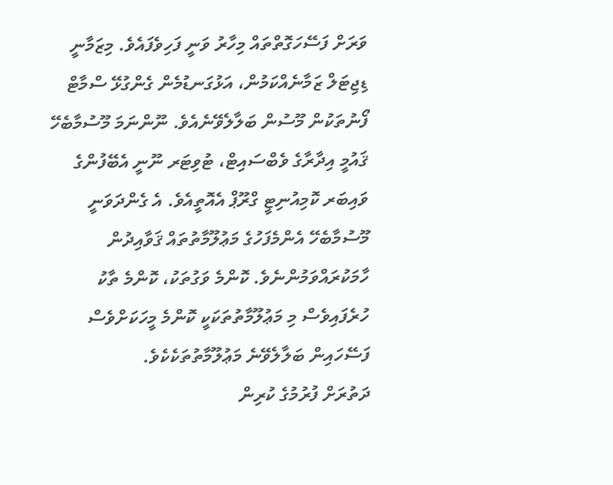ވަރަށް ފަސޭހަގޮތްތައް މިހާރު ވަނީ ފަހިވެފައެވެ. މިޒަމާނީ ޑިޖިޓަލް ޒަމާނެއްކަމުން، އަޅުގަނޑުމެން ގެންގުޅޭ ސްމާޓް ފޯނުތަކުން މޫސުން ބަލާލެވޭނެއެވެ. ނޫންނަމަ މޫސުމާބެހޭ ޤައުމީ އިދާރާގެ ވެބްސައިޓް، ޓުވިޓަރ ނޫނީ އެބޭފުންގެ ވައިބަރ ކޮމިއުނިޓީ ގްރޫޕް އެއޮތީއެވެ. އެ ގެންދަވަނީ މޫސުމާބެހޭ އެންމެފަހުގެ މަޢުލޫމާތުތައް ޤަވާއިދުން ހާމަކުރައްވަމުންނެވެ. ކޮންމެ ވަގުތަކު، ކޮންމެ ތާކު ހުރެފައިވެސް މި މަޢުލޫމާތުތަކަކީ ކޮންމެ މީހަކަށްވެސް ފަސޭހައިން ބަލާލެވޭނެ މަޢުލޫމާތުތަކެކެވެ.
ދަތުރަށް ފުރުމުގެ ކުރިން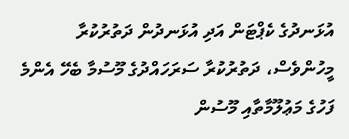އުޅަނދުގެ ކެޕްޓަން އަދި އުޅަނދުން ދަތުރުކުރާ މީހުންވެސް، ދަތުރުކުރާ ސަރަހައްދުގެ މޫސުމާ ބެހޭ އެންމެ ފަހުގެ މަޢުލޫމާތާއި މޫސުން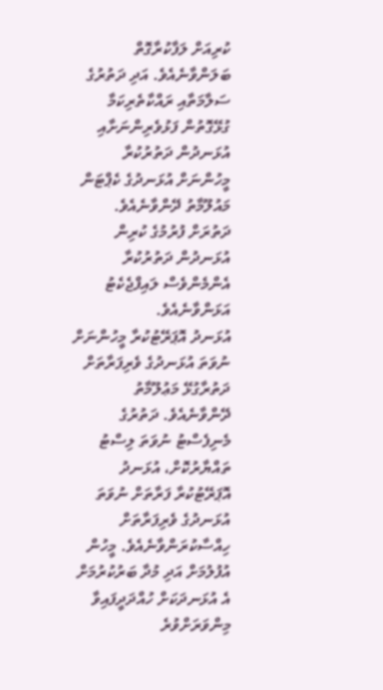ކުރިއަށް ލަފާކުރާގޮތް ބަލަންވާނެއެވެ. އަދި ދަތުރުގެ ސަލާމަތާއި ރައްކާތެރިކަމާ ގުޅޭގޮތުން ފަޅުވެރިންނަށާއި އުޅަނދުން ދަތުރުކުރާ މީހުންނަށް އުޅަނދުގެ ކެޕްޓަން މައުލޫމާތު ދޭންވާނެއެވެ. ދަތުރަށް ފުރުމުގެ ކުރިން އުޅަނދުން ދަތުރުކުރާ އެންމެންވެސް ލައިފްޖެކެޓު އަޅަންވާނެއެވެ.
އުޅަނދު އޮޕަރޭޓުކުރާ މީހުންނަށް ނުވަތަ އުޅަނދުގެ ވެރިފަރާތަށް ދަތުރާގުޅޭ މަޢުލޫމާތު ދޭންވާނެއެވެ. ދަތުރުގެ މެނިފެސްޓު ނުވަތަ ލިސްޓު ތައްޔާރުކޮށް، އުޅަނދު އޮޕަރޭޓުކުރާ ފަރާތަށް ނުވަތަ އުޅަނދުގެ ވެރިފަރާތަށް ހިއްސާކުރަންވާނެއެވެ. މީހުން އުފުލުމަށް އަދި މުދާ ބަރުކުރުމަށް އެ އުޅަނދަކަށް ހުއްދަދީފައިވާ މިންވަރަށްވުރެ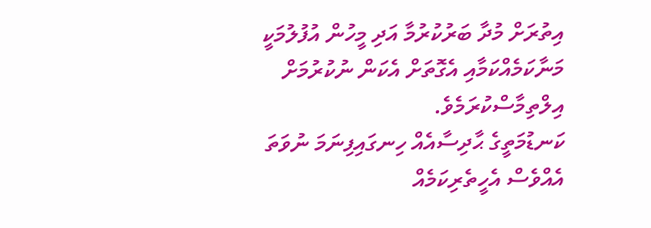އިތުރަށް މުދާ ބަރުކުރުމާ އަދި މީހުން އުފުލުމަކީ މަނާކަމެއްކަމާއި އެގޮތަށް އެކަން ނުކުރުމަށް އިލްތިމާސްކުރަމެވެ.
ކަނޑުމަތީގެ ޙާދިސާއެއް ހިނގައިފިނަމަ ނުވަތަ އެއްވެސް އެހީތެރިކަމެއް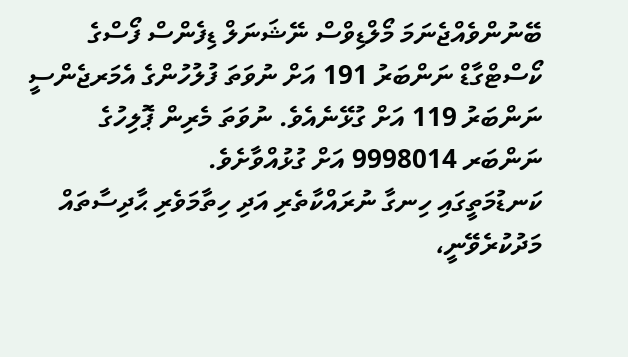ބޭނުންވެއްޖެނަމަ މޯލްޑިވްސް ނޭޝަނަލް ޑިފެންސް ފޯސްގެ ކޯސްޓްގާޑް ނަންބަރު 191 އަށް ނުވަތަ ފުލުހުންގެ އެމަރޖެންސީ ނަންބަރު 119 އަށް ގުޅޭނެއެވެ. ނުވަތަ މެރިން ޕޮލިހުގެ ނަންބަރ 9998014 އަށް ގުޅުއްވާށެވެ.
ކަނޑުމަތީގައި ހިނގާ ނުރައްކާތެރި އަދި ހިތާމަވެރި ޙާދިސާތައް މަދުކުރެވޭނީ،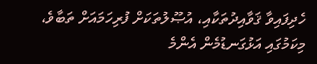ހެދިފައިވާ ޤަވާއިދުތަކާއި، އުޞޫލުތަކަށް ފުރިހަމައަށް ތަބާވެ، މިކަމުގައި އަޅުގަނޑުމެން އެންމެ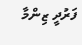ފަރުދީ ޒިންމާ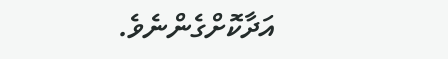އަދާކޮށްގެންނެވެ.